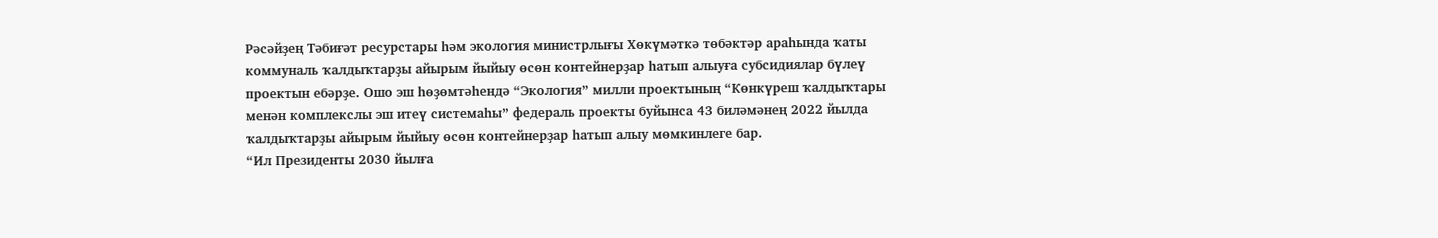Рәсәйҙең Тәбиғәт ресурстары һәм экология министрлығы Хөкүмәткә төбәктәр араһында ҡаты коммуналь ҡалдыҡтарҙы айырым йыйыу өсөн контейнерҙар һатып алыуға субсидиялар бүлеү проектын ебәрҙе. Ошо эш һөҙөмтәһендә “Экология” милли проектының “Көнкүреш ҡалдыҡтары менән комплекслы эш итеү системаһы” федераль проекты буйынса 43 биләмәнең 2022 йылда ҡалдыҡтарҙы айырым йыйыу өсөн контейнерҙар һатып алыу мөмкинлеге бар.
“Ил Президенты 2030 йылға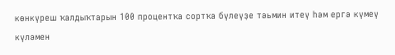көнкүреш ҡалдыҡтарын 100 процентҡа сортҡа бүлеүҙе тәьмин итеү һәм ергә күмеү күләмен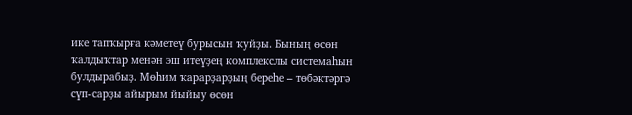ике тапҡырға кәметеү бурысын ҡуйҙы. Бының өсөн ҡалдыҡтар менән эш итеүҙең комплекслы системаһын булдырабыҙ. Мөһим ҡарарҙарҙың береһе – төбәктәргә сүп-сарҙы айырым йыйыу өсөн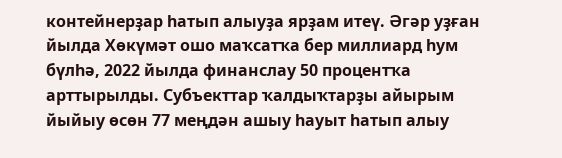контейнерҙар һатып алыуҙа ярҙам итеү. Әгәр уҙған йылда Хөкүмәт ошо маҡсатҡа бер миллиард һум бүлһә, 2022 йылда финанслау 50 процентҡа арттырылды. Субъекттар ҡалдыҡтарҙы айырым йыйыу өсөн 77 меңдән ашыу һауыт һатып алыу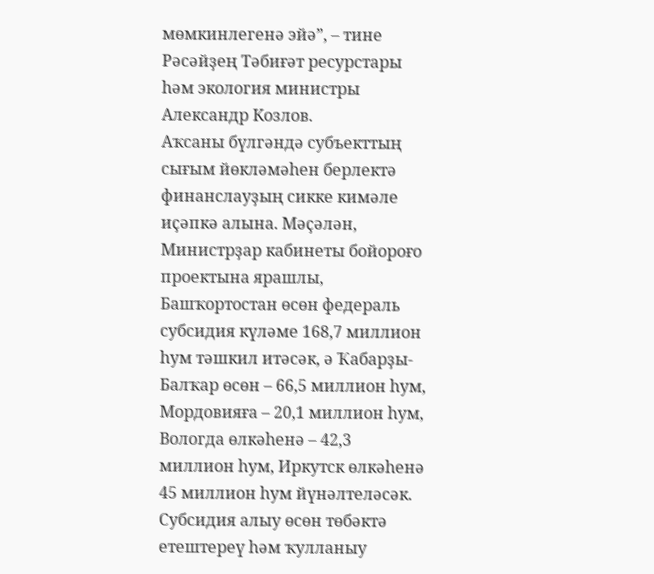мөмкинлегенә эйә”, – тине Рәсәйҙең Тәбиғәт ресурстары һәм экология министры Александр Козлов.
Аҡсаны бүлгәндә субъекттың сығым йөкләмәһен берлектә финанслауҙың сикке кимәле иҫәпкә алына. Мәҫәлән, Министрҙар кабинеты бойороғо проектына ярашлы, Башҡортостан өсөн федераль субсидия күләме 168,7 миллион һум тәшкил итәсәк, ә Ҡабарҙы-Балҡар өсөн – 66,5 миллион һум, Мордовияға – 20,1 миллион һум, Вологда өлкәһенә – 42,3 миллион һум, Иркутск өлкәһенә 45 миллион һум йүнәлтеләсәк.
Субсидия алыу өсөн төбәктә етештереү һәм ҡулланыу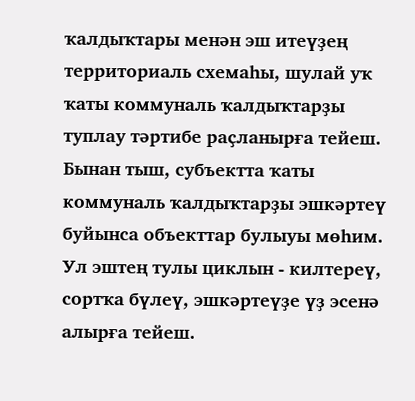ҡалдыҡтары менән эш итеүҙең территориаль схемаһы, шулай уҡ ҡаты коммуналь ҡалдыҡтарҙы туплау тәртибе раҫланырға тейеш. Бынан тыш, субъектта ҡаты коммуналь ҡалдыҡтарҙы эшкәртеү буйынса объекттар булыуы мөһим. Ул эштең тулы циклын - килтереү, сортҡа бүлеү, эшкәртеүҙе үҙ эсенә алырға тейеш.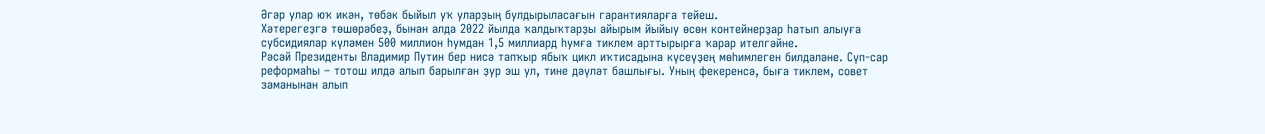Әгәр улар юҡ икән, төбәк быйыл уҡ уларҙың булдырыласағын гарантияларға тейеш.
Хәтерегеҙгә төшөрәбеҙ, бынан алда 2022 йылда ҡалдыҡтарҙы айырым йыйыу өсөн контейнерҙар һатып алыуға субсидиялар күләмен 500 миллион һумдан 1,5 миллиард һумға тиклем арттырырға ҡарар ителгәйне.
Рәсәй Президенты Владимир Путин бер нисә тапҡыр ябыҡ цикл иҡтисадына күсеүҙең мөһимлеген билдәләне. Сүп-сар реформаһы – тотош илдә алып барылған ҙур эш ул, тине дәүләт башлығы. Уның фекеренсә, быға тиклем, совет заманынан алып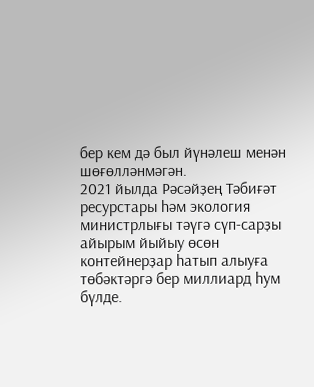бер кем дә был йүнәлеш менән шөғөлләнмәгән.
2021 йылда Рәсәйҙең Тәбиғәт ресурстары һәм экология министрлығы тәүгә сүп-сарҙы айырым йыйыу өсөн контейнерҙар һатып алыуға төбәктәргә бер миллиард һум бүлде.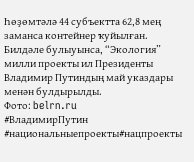Һөҙөмтәлә 44 субъектта 62,8 мең заманса контейнер ҡуйылған.
Билдәле булыуынса, “Экология” милли проекты ил Президенты Владимир Путиндың май указдары менән булдырылды.
Фото: belrn.ru
#ВладимирПутин #национальныепроекты#нацпроекты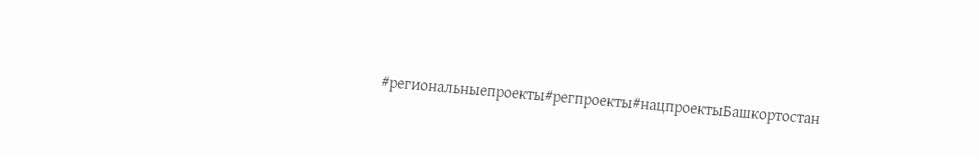#региональныепроекты#регпроекты#нацпроектыБашкортостан